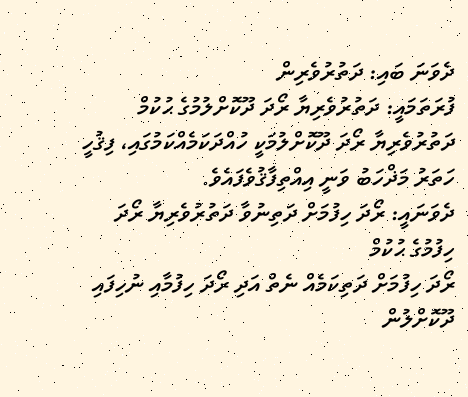ދެވަނަ ބައި: ދަތުރުވެރިން
ފުރަތަމައީ: ދަތުރުވެރިޔާ ރޯދަ ދޫކޮށްލުމުގެ ޙުކުމް
ދަތުރުވެރިޔާ ރޯދަ ދޫކޮށްލުމަކީ ހުއްދަކަމެއްކަމުގައި، ފިޤުހީ ހަތަރު މަޛްހަބު ވަނީ އިއްތިފާޤުވެފައެވެ.
ދެވަނައީ: ރޯދަ ހިފުމަށް ދަތިނުވާ ދަތުރުވެރިޔާ ރޯދަ ހިފުމުގެ ޙުކުމް
ރޯދަ ހިފުމަށް ދަތިކަމެއް ނެތް އަދި ރޯދަ ހިފުމާއި ނުހިފައި ދޫކޮށްލުން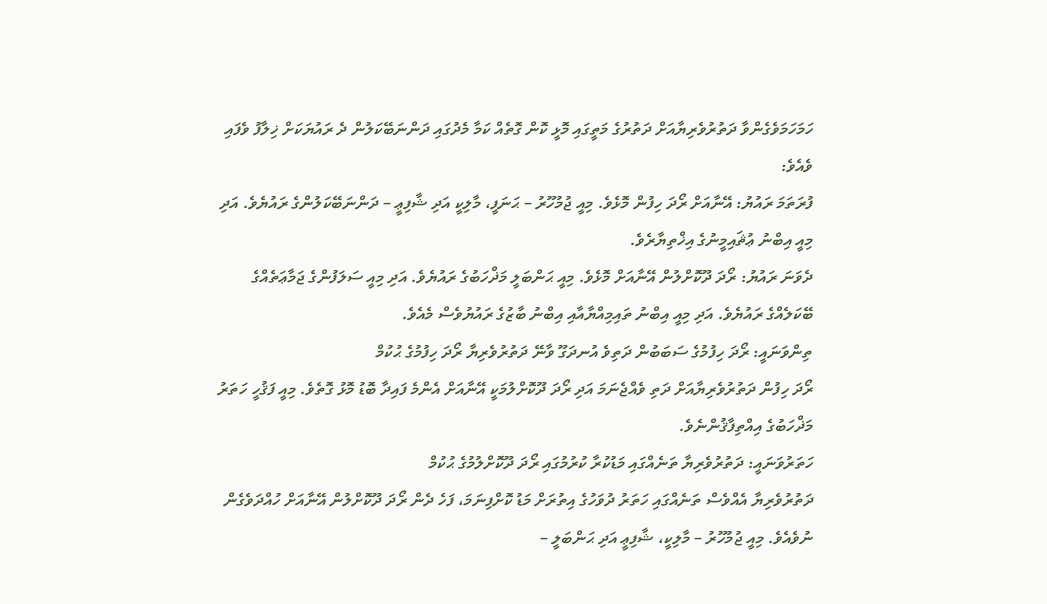ހަމަހަމަވެގެންވާ ދަތުރުވެރިޔާއަށް ދަތުރުގެ މަތީގައި މޮޅީ ކޮން ގޮތެއް ކަމާ މެދުގައި ދަންނަބޭކަލުން ދެ ރައުޔަކަށް ޚިލާފު ވެފައި ވެއެވެ:
ފުރަތަމަ ރައުޔު: އޭނާއަށް ރޯދަ ހިފުން މޮޅެވެ. މިއީ ޖުމުހޫރު – ޙަނަފީ، މާލިކީ އަދި ޝާފިޢީ – ދަންނަބޭކަލުންގެ ރައުޔެވެ. އަދި މިއީ އިބްނު ޢުޘައިމީނުގެ އިޚްތިޔާރެވެ.
ދެވަނަ ރައުޔު: ރޯދަ ދޫކޮށްލުން އޭނާއަށް މޮޅެވެ. މިއީ ޙަންބަލީ މަޛްހަބުގެ ރައުޔެވެ. އަދި މިއީ ސަލަފުންގެ ޖަމާޢަތެއްގެ ބޭކަލެއްގެ ރައުޔެވެ. އަދި މިއީ އިބްނު ތައިމިއްޔާއާއި އިބްނު ބާޒުގެ ރައުޔުވެސް މެއެވެ.
ތިންވަނައީ: ރޯދަ ހިފުމުގެ ސަބަބުން ދަތިވެ އުނދަގޫ ވާނޭ ދަތުރުވެރިޔާ ރޯދަ ހިފުމުގެ ޙުކުމް
ރޯދަ ހިފުން ދަތުރުވެރިޔާއަށް ދަތި ވެއްޖެނަމަ އަދި ރޯދަ ދޫކޮށްލުމަކީ އޭނާއަށް އެންމެ ފައިދާ ބޮޑު މޮޅު ގޮތެވެ. މިއީ ފަޤުހީ ހަތަރު މަޛްހަބުގެ އިއްތިފާޤުންނެވެ.
ހަތަރުވަނައީ: ދަތުރުވެރިޔާ ތަނެއްގައި މަޑުކުރާ ކުރުމުގައި ރޯދަ ދޫކޮށްލުމުގެ ޙުކުމް
ދަތުރުވެރިޔާ އެއްވެސް ތަނެއްގައި ހަތަރު ދުވަހުގެ އިތުރަށް މަޑު ކޮށްފިނަމަ، ފަހެ ދެން ރޯދަ ދޫކޮށްލުން އޭނާއަށް ހުއްދަވެގެން ނުވެއެވެ. މިއީ ޖުމުހޫރު – މާލިކީ، ޝާފިޢީ އަދި ޙަންބަލީ –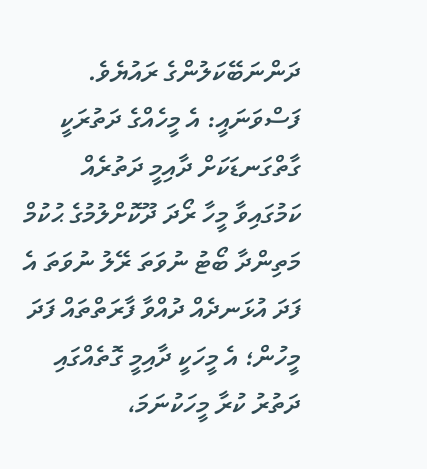ދަންނަބޭކަލުންގެ ރައުޔެވެ.
ފަސްވަނައީ: އެ މީހެއްގެ ދަތުރަކީ ގާތްގަނޑަކަށް ދާއިމީ ދަތުރެއް ކަމުގައިވާ މީހާ ރޯދަ ދޫކޮށްލުމުގެ ޙުކުމް
މަތިންދާ ބޯޓު ނުވަތަ ރޭލު ނުވަތަ އެ ފަދަ އުޅަނދެއް ދުއްވާ ފާރަތްތައް ފަދަ މީހުން؛ އެ މީހަކީ ދާއިމީ ގޮތެއްގައި ދަތުރު ކުރާ މީހަކުނަމަ،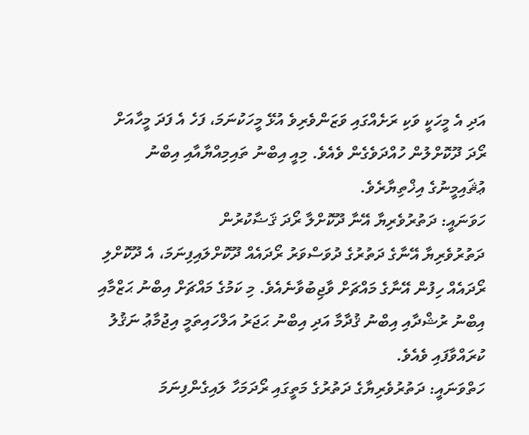އަދި އެ މީހަކީ ވަކި ރަށެއްގައި ވަޒަންވެރިވެ އުޅޭ މީހަކުނަމަ، ފަހެ އެ ފަދަ މީހާއަށް ރޯދަ ދޫކޮށްލުން ހުއްދަވެގެން ވެއެވެ. މިއީ އިބްނު ތައިމިއްޔާއާއި އިބްނު ޢުޘައިމީނުގެ އިޚްތިޔާރެވެ.
ހަވަނައީ: ދަތުރުވެރިޔާ އޭނާ ދޫކޮށްލާ ރޯދަ ޤަޟާކުރުން
ދަތުރުވެރިޔާ އޭނާގެ ދަތުރުގެ ދުވަސްވަރު ރޯދައެއް ދޫކޮށްލައިފިނަމަ، އެ ދޫކޮށްލި ރޯދައެއް ހިފުން އޭނާގެ މައްޗަށް ވާޖިބުވާނެއެވެ. މި ކަމުގެ މައްޗަށް އިބްނު ޙަޒްމާއި އިބްނު ރުޝްދާއި އިބްނު ޤުދާމާ އަދި އިބްނު ޙަޖަރު އަލްހައިތަމީ އިޖުމާޢު ނަޤުލު ކުރައްވާފައި ވެއެވެ.
ހަތްވަނައީ: ދަތުރުވެރިޔާގެ ދަތުރުގެ މަތީގައި ރޯދަމަހާ ލައިގެންފިނަމަ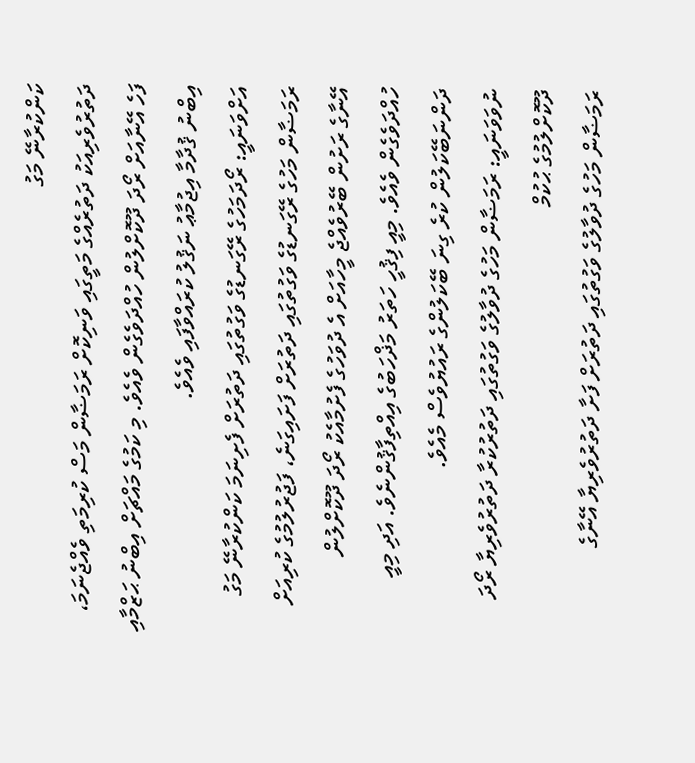ކަންކުރާނޭ މަގު
ދަތުރުވެރިއަކު ދަތުރެއްގެ މަތީގައި ވަނިކޮށް ރަމަޟާން މަސް ކުރިމަތި ވެއްޖެނަމަ، ފަހެ އޭނާއަށް ރޯދަ ދޫކޮށްލުން ހުއްދަވެގެން ވެއެވެ. މި ކަމުގެ މައްޗަށް އިބްނު ޙަޒްމާއި އިބްނު ޤުދާމާ އިޖުމާޢު ނަޤުލު ކުރައްވާފައި ވެއެވެ.
އަށްވަނައީ: ރޯދަމަހުގެ ރޭގަނޑުގެ ވަގުތުގައި ދަތުރަށް ފެށިނަމަ ކަންކުރާނޭ މަގު
ރަމަޟާން މަހުގެ ރޭގަނޑުގެ ވަގުތުގައި ދަތުރަށް ފަށައިގަނެ، ފަޖުރުލުމުގެ ކުރިއަށް އޭނާގެ ރަށުން ބޭރުވެއްޖެ މީހާއަށް އެ ދުވަހުގެ ފެށުމާއެކު ރޯދަ ދޫކޮށްލުން ހުއްދަވެގެން ވެއެވެ. މިއީ ފިޤުހީ ހަތަރު މަޛްހަބުގެ އިއްތިފާޤުންނެވެ. އަދި މިއީ ދަންނަބޭކަލުން ކުރެ ގިނަ ބޭކަލުންގެ ރައުޔުވެސް މެއެވެ.
ނުވަވަނައީ: ރަމަޟާން މަހުގެ ދުވާލުގެ ވަގުތުގައި ދަތުރުކުރާ ދަތުރުވެރިޔާ ރޯދަ ދޫކޮށްލުމުގެ ޙުކުމް
ރަމަޟާން މަހުގެ ދުވާލުގެ ވަގުތުގައި ދަތުރަށް ފަށާ ދަތުރުވެރިޔާ އޭނާގެ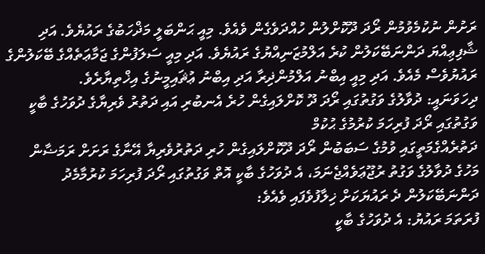ރަށުން ނުކުމެވުމުން ރޯދަ ދޫކޮށްލުން ހުއްދަވެގެން ވެއެވެ. މިއީ ޙަންބަލީ މަޛްހަބުގެ ރައުޔެވެ. އަދި ޝާފިޢިއްޔަ ދަންނަބޭކަލުން ކުރެ އަލްމުޒަނިއްޔުގެ ރައުޔެވެ. އަދި މިއީ ސަލަފުންގެ ޖަމާޢަތެއްގެ ބޭކަލުންގެ ރައުޔުވެސް މެއެވެ. އަދި މިއީ އިބްނު އަލްމުންޛިރާ އަދި އިބްނު ޢުޘައިމީނުގެ އިޚްތިޔާރެވެ.
ދިހަވަނައީ: ދުވާލުގެ ވަގުތުގައި ރޯދަ ދޫ ކޮށްލައިގެން ހުރެ އެނބުރި އައި ދަތުރު ވެރިޔާގެ ދުވަހުގެ ބާކީ ވަގުތުގައި ރޯދަ ފުރިހަމަ ކުރުމުގެ ޙުކުމް
ދަތުރެއްގެމަތީގައި ވުމުގެ ސަބަބުން ރޯދަ ދޫކޮށްލައިގެން ހުރި ދަތުރުވެރިޔާ އޭނާގެ ރަށަށް ރަމަޟާން މަހުގެ ދުވާލުގެ ވަގުތު ރުޖޫޢަވެއްޖެނަމަ، އެ ދުވަހުގެ ބާކީ އޮތް ވަގުތުގައި ރޯދަ ފުރިހަމަ ކުރުމާމެދު ދަންނަބޭކަލުން ދެ ރައުޔަކަށް ޚިލާފުވެފައި ވެއެވެ:
ފުރަތަމަ ރައުޔު: އެ ދުވަހުގެ ބާކީ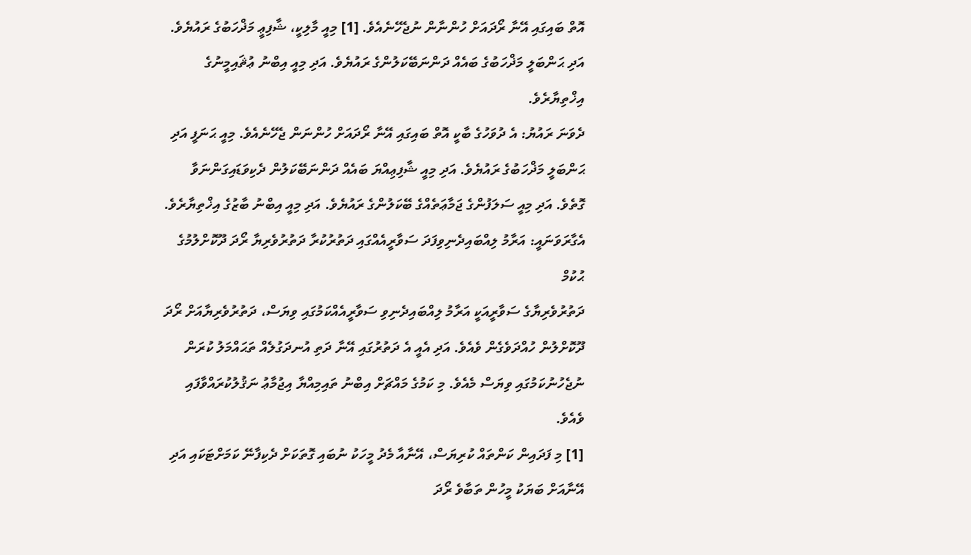އޮތް ބައިގައި އޭނާ ރޯދައަށް ހުންނާން ނުޖެހޭނެއެވެ. [1] މިއީ މާލިކީ، ޝާފިޢީ މަޛްހަބުގެ ރައުޔެވެ. އަދި ޙަންބަލީ މަޛްހަބުގެ ބައެއް ދަންނަބޭކަލުންގެ ރައުޔެވެ. އަދި މިއީ އިބްނު ޢުޘައިމީނުގެ އިޚްތިޔާރެވެ.
ދެވަނަ ރައުޔު: އެ ދުވަހުގެ ބާކީ އޮތް ބައިގައި އޭނާ ރޯދައަށް ހުންނަން ޖެހޭނެއެވެ. މިއީ ޙަނަފީ އަދި ޙަންބަލީ މަޛްހަބުގެ ރައުޔެވެ. އަދި މިއީ ޝާފިޢިއްޔަ ބައެއް ދަންނަބޭކަލުން ދެކިވަޑައިގަންނަވާ ގޮތެވެ. އަދި މިއީ ސަލަފުންގެ ޖަމާޢަތެއްގެ ބޭކަލުންގެ ރައުޔެވެ. އަދި މިއީ އިބްނު ބާޒުގެ އިޚްތިޔާރެވެ.
އެގާރަވަނައީ: އަރާމު ލިއްބައިދެނިވިފަދަ ސަވާރީއެއްގައި ދަތުރުކުރާ ދަތުރުވެރިޔާ ރޯދަ ދޫކޮށްލުމުގެ ޙުކުމް
ދަތުރުވެރިޔާގެ ސަވާރީއަކީ އަރާމު ލިއްބައިދެނިވި ސަވާރީއެއްކަމުގައި ވިޔަސް، ދަތުރުވެރިޔާއަށް ރޯދަ ދޫކޮށްލުން ހުއްދަވެގެން ވެއެވެ. އަދި އެއީ އެ ދަތުރުގައި އޭނާ ދަތި އުނދަގުލެއް ތަޙައްމަލު ކުރަން ނުޖެހުނުކަމުގައި ވިޔަސް މެއެވެ. މި ކަމުގެ މައްޗަށް އިބްނު ތައިމިއްޔާ އިޖުމާޢު ނަޤުލުކުރައްވާފައި ވެއެވެ.
[1] މި ފަދައިން ކަންތައް ކުރިޔަސް، އޭނާއާ މެދު މީހަކު ނުބައި ގޮތަކަށް ދެކިފާނޭ ކަމަށްޓަކައި އަދި އޭނާއަށް ބަޔަކު މީހުން ތަބާވެ ރޯދަ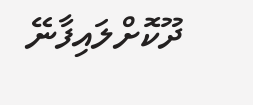ދޫކޮށްލައިފާނޭ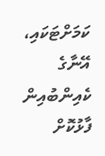ކަމަށްޓަކައި، އޭނާގެ ކެއިންބުއިން ފާޅުކޮށް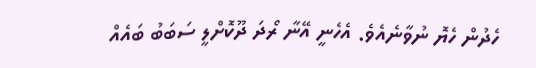ހެދުން ހެޔޮ ނުވާނެއެވެ. އެހެނީ އޭނާ ރޯދަ ދޫކޮށްލީ ސަބަބު ބައެއް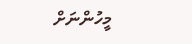މީހުންނަށް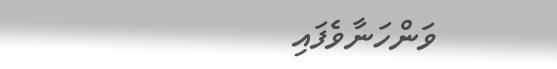ވަންހަނާވެފައި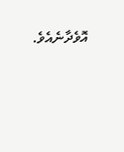އޮވެދާނެއެވެ.